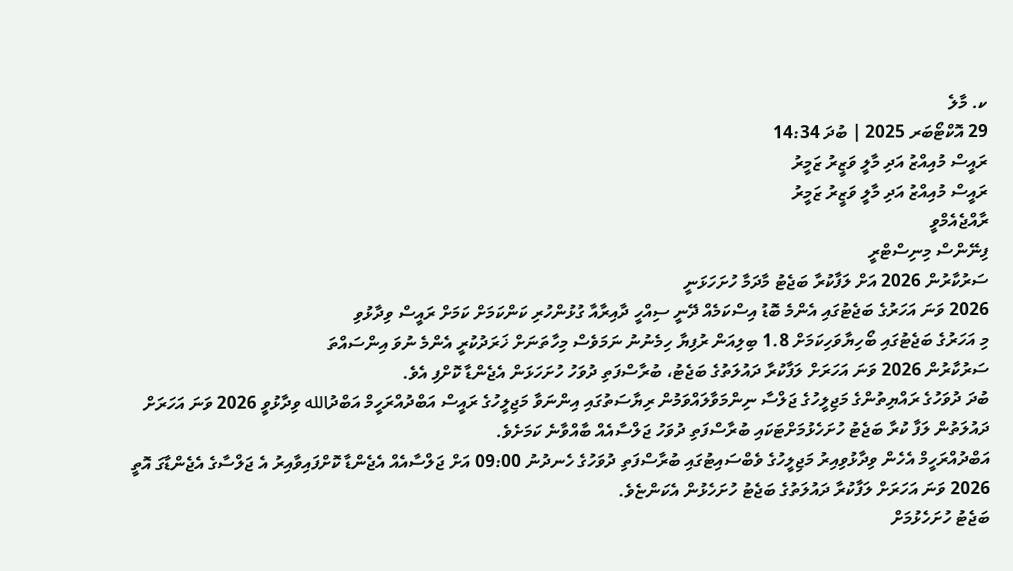ކ. މާލެ
29 އޮކްޓޯބަރ 2025 | ބުދަ 14:34
ރައީސް މުއިއްޒު އަދި މާލީ ވަޒީރު ޒަމީރު
ރައީސް މުއިއްޒު އަދި މާލީ ވަޒީރު ޒަމީރު
ރާއްޖެއެމްވީ
ފިނޭންސް މިނިސްޓްރީ
ސަރުކާރުން 2026 އަށް ލަފާކުރާ ބަޖެޓު މާދަމާ ހުށަހަޅަނީ
2026 ވަނަ އަހަރުގެ ބަޖެޓުގައި އެންމެ ބޮޑު އިސްކަމެއް ދޭނީ ސިއްހީ ދާއިރާއާ ގުޅުންހުރި ކަންކަމަށް ކަމަށް ރައީސް ވިދާޅުވި
މި އަހަރުގެ ބަޖެޓުގައި ބޯހިޔާވަހިކަމަށް 1.8 ބިލިއަން ރުފިޔާ ހިމެނުނު ނަމަވެސް މިހާތަނަށް ޚަރަދުކުރީ އެންމެ ނުވަ އިންސައްތަ
ސަރުކާރުން 2026 ވަނަ އަހަރަށް ލަފާކުރާ ދައުލަތުގެ ބަޖެޓު، ބުރާސްފަތި ދުވަހު ހުށަހަޅަން އެޖެންޑާ ކޮށްފި އެވެ.
ބުދަ ދުވަހުގެ ރައްޔިތުންގެ މަޖިލީހުގެ ޖަލްސާ ނިންމަވާލައްވަމުން ރިޔާސަތުގައި އިންނަވާ މަޖިލީހުގެ ރައީސް އަބްދުއްރަހީމް އަބްދުالله ވިދާޅުވީ 2026 ވަނަ އަހަރަށް ދައުލަތުން ލަފާ ކުރާ ބަޖެޓު ހުށަހެޅުމަށްޓަކައި ބުރާސްފަތި ދުވަހު ޖަލްސާއެއް ބާއްވާނެ ކަމަށެވެ.
އަބްދުއްރަހީމް އެހެން ވިދާޅުވިއިރު މަޖިލީހުގެ ވެބްސައިޓުގައި ބުރާސްފަތި ދުވަހުގެ ހެނދުނު 09:00 އަށް ޖަލްސާއެއް އެޖެންޑާ ކޮށްފައިވާއިރު އެ ޖަލްސާގެ އެޖެންޑާގަ އޮތީ 2026 ވަނަ އަހަރަށް ލަފާކުރާ ދައުލަތުގެ ބަޖެޓު ހުށަހެޅުން އެކަންޏެވެ.
ބަޖެޓު ހުށަހެޅުމަށް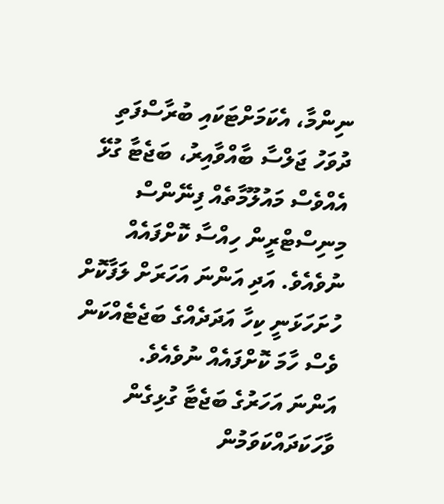ނިންމާ، އެކަމަށްޓަކައި ބުރާސްފަތި ދުވަހު ޖަލްސާ ބާއްވާއިރު، ބަޖެޓާ ގުޅޭ އެއްވެސް މައުލޫމާތެއް ފިނޭންސް މިނިސްޓްރީން ހިއްސާ ކޮށްފައެއް ނުވެއެވެ. އަދި އަންނަ އަހަރަށް ލަފާކޮށް ހުށަހަޅަނީ ކިހާ އަދަދެއްގެ ބަޖެޓެއްކަން ވެސް ހާމަ ކޮށްފައެއް ނުވެއެވެ.
އަންނަ އަހަރުގެ ބަޖެޓާ ގުޅިގެން ވާހަކަދައްކަވަމުން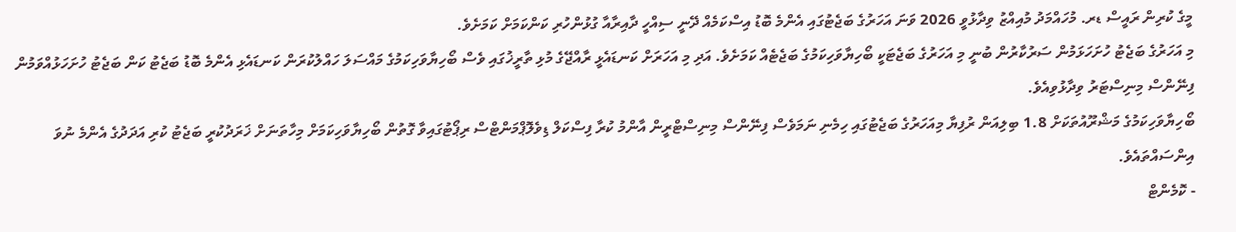މީގެ ކުރިން ރައީސް ޑރ. މުހައްމަދު މުއިއްޒު ވިދާޅުވީ 2026 ވަނަ އަހަރުގެ ބަޖެޓުގައި އެންމެ ބޮޑު އިސްކަމެއް ދޭނީ ސިއްހީ ދާއިރާއާ ގުޅުންހުރި ކަންކަމަށް ކަމަށެވެ.
މި އަހަރުގެ ބަޖެޓު ހުށަހަޅަމުން ސަރުކާރުން ބުނީ މި އަހަރުގެ ބަޖެޓަކީ ބޯހިޔާވަހިކަމުގެ ބަޖެޓެއް ކަމަށެވެ. އަދި މި އަހަރަށް ކަނޑައެޅީ ރާއްޖޭގެ މުޅި ތާރީޚުގައި ވެސް ބޯހިޔާވަހިކަމުގެ މައްސަލަ ހައްލުކުރަން ކަނޑައެޅި އެންމެ ބޮޑު ބަޖެޓު ކަން ބަޖެޓު ހުށަހަޅުއްވަމުން ފިނޭންސް މިނިސްޓަރު ވިދާޅުވިއެވެ.
ބޯހިޔާވަހިކަމުގެ މަޝްރޫއުތަކަށް 1.8 ބިލިއަން ރުފިޔާ މިއަހަރުގެ ބަޖެޓުގައި ހިމެނި ނަމަވެސް ފިނޭންސް މިނިސްޓްރީން އާންމު ކުރާ ފިސްކަލް ޑިވެލޮޕްމަންޓްސް ރިޕޯޓުގައިވާ ގޮތުން ބޯހިޔާވަހިކަމަށް މިހާތަނަށް ޚަރަދުކުރީ ބަޖެޓު ކުރި އަދަދުގެ އެންމެ ނުވަ އިންސައްތައެވެ.
- ކޮމެންޓް